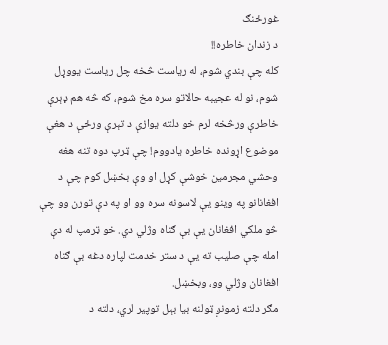غورځنګ
د زندان خاطره!!
کله چې بندي شوم، له رياست څخه چل رياست يووړل شوم، نو له عجيبه حالاتو سره مخ شوم، که څه هم ډېرې خاطرې ورڅخه لرم خو دلته يوازې د تېرې ورځې د هغې موضوع اړونده خاطره يادووم! چې ټرپ دوه تنه هغه وحشي مجرمين خوشې کړل او وې بخښل کوم چې د افغانانو په وينو يې لاسونه سره وو او په دې تورن وو چې څو ملکي افغانان يې بې ګناه وژلي دي. خو ټرمپ له دې امله چې صليب ته يې د ستر خدمت لپاره دغه بې ګناه افغانان وژلي وو، وبخښل.
مګر دلته زمونږ ټولنه بيا بېل توپير لري، دلته د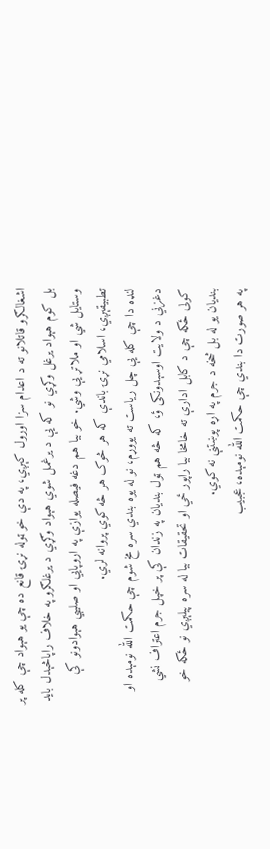اشغالګرو قاتلانو ته د اعدام سزا اورول کېږي، په دې خو ټوله نړۍ قانع ده چې يو هېواد چې کله پر بل کوم هېواد يرغل وکړي نو که يې د يرغمل شوي هېواد وګړي د يرغلګرو په خلاف راپاڅېدل بايد وستايل شي او ملاتړ يې وشي. خو بيا هم دغه فيصله يوازې په اروپايي او صلیبي هېوادونو کې تطبيقېږي، اسلامي نړۍ باندې که هر څوک هر څه کوي پروانه لري.
لنډه دا چې کله يې چل رياست ته یووړم، نو له يوه بندي سره مخ شوم چې حکمت الله نومېده او دغزني د ولايت اوسېدونکی ؤ، که څه هم ټول بنديان په زندان کې پر خپل جرم اعتراف نشي کولی ځکه چې د کابل ادارې ته خامخا بيا راپور ځي او تحقيقات بيا له سره پيلېږي نو ځکه خو بنديان يو له بل څخه د جرم په اړه پوښتنې نه کوي.
په هر صورت دا بندي چې حکمت الله نومېده، عجبيب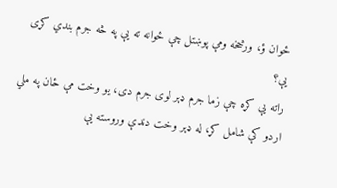ځوان ؤ، ورڅخه ومې پوښتل چې ځوانه ته يې په څه جرم بندي کړی يې؟
راته يې کړه چې زما جرم ډېر لوی جرم دی، يو وخت مې ځان په ملي اردو کې شامل کړ، له ډېر وخت دندې وروسته يې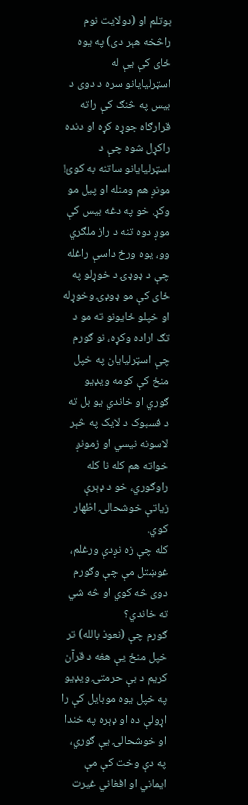بوتلم او (دولايت نوم راڅخه هېر دی) په يوه ځای کې يې له اسټرليايانو سره د دوی د بيس په څنګ کې راته قرارګاه جوړه کړه او دنده راکړل شوه چې د اسټرليايانو ساتنه به کوئ!
مونږ هم ومنله او پيل مو وکړ. خو په دغه بيس کې موږ دوه تنه د راز ملګري وو، يوه ورځ داسې راغله چې د ډوډۍ د خوړلو په ځای کې مو ډوډۍ وخوړله او خپلو ځايونو ته مو د تګ اراده وکړه، نو ګورم چې اسټرليايان په خپل منځ کې کومه ويډيو ګوري او خاندي يو بل ته د فسبوک د لايک په څېر لاسونه نيسي او زمونږ خواته هم کله نا کله راوګوري، خو د ډېرې زياتې خوشحالۍ اظهار کوي.
کله چې زه نږدې ورغلم، غوښتل مې چې وګورم دوی څه کوي او څه شي ته خاندي؟
ګورم چې (نعوذ بالله) تر خپل منځ يې هغه د قرآن کريم د بې حرمتۍ ويډيو په خپل يوه موبايل کې را اړولې ده او ډېره په خندا او خوشحالۍ يې ګوري، په دې وخت کې مې ايماني او افغاني غيرت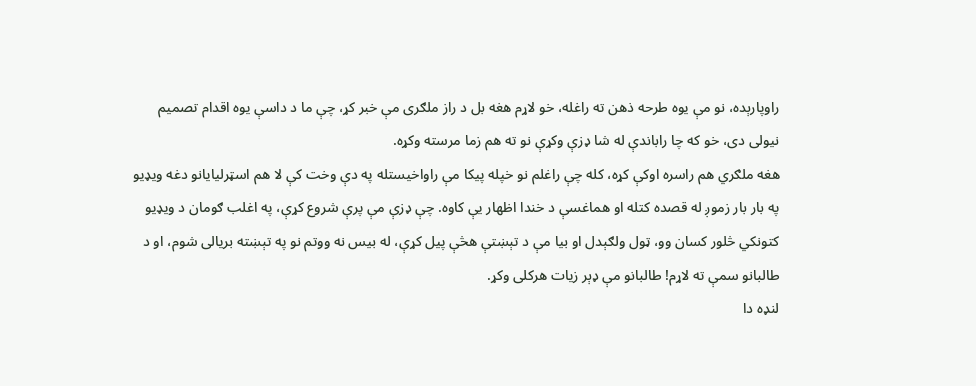راوپارېده، نو مې يوه طرحه ذهن ته راغله، خو لاړم هغه بل د راز ملګری مې خبر کړ، چې ما د داسې يوه اقدام تصميم نيولی دی، خو که چا راباندې له شا ډزې وکړې نو ته هم زما مرسته وکړه.
هغه ملګري هم راسره اوکې کړه، کله چې راغلم نو خپله پيکا مې راواخيستله په دې وخت کې لا هم اسټرليايانو دغه ويډيو په بار بار زموږ له قصده کتله او هماغسې د خندا اظهار يې کاوه. چې ډزې مې پرې شروع کړې، په اغلب ګومان د ويډيو کتونکي څلور کسان وو، ټول ولګېدل او بيا مې د تېښتې هڅې پيل کړې، له بيس نه ووتم نو په تېښته بريالی شوم، او د طالبانو سمې ته لاړم! طالبانو مې ډېر زيات هرکلی وکړ.
لنډه دا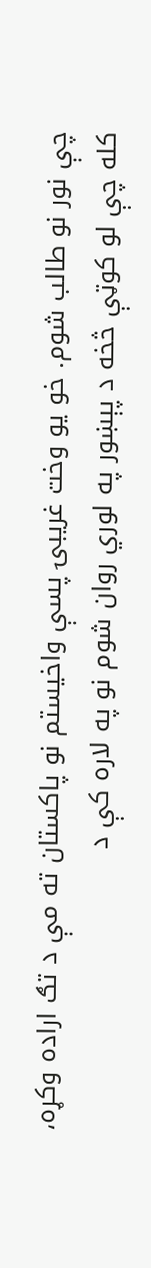چې نور نو طالب شوم. خو يو وخت غريبۍ پسې واخيستم نو پاکستان ته مې د تګ اراده وکړه، کله چې لو کوټې څخه د پېښور په لوري روان شوم نو په لاره کې د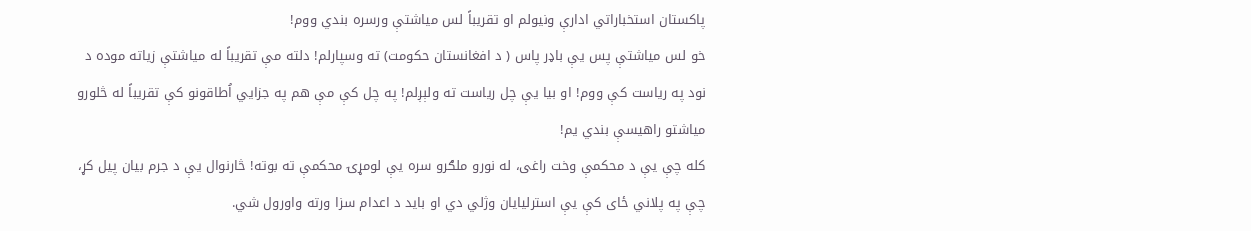پاکستان استخباراتي ادارې ونيولم او تقريباً لس مياشتې ورسره بندي ووم!
خو لس مياشتې پس يې باډر پاس ( د افغانستان حکومت) ته وسپارلم! دلته مې تقريباً له مياشتې زياته موده د نود په رياست کې ووم! او بيا يې چل رياست ته ولېږلم! په چل کې مې هم په جزايي اُطاقونو کې تقريباً له څلورو مياشتو راهيسې بندي يم!
کله چې يې د محکمې وخت راغی، له نورو ملګرو سره يې لومړۍ محکمې ته بوته! څارنوال يې د جرم بيان پيل کړ، چې په پلاني ځای کې يې استرليايان وژلي دي او بايد د اعدام سزا ورته واورول شي.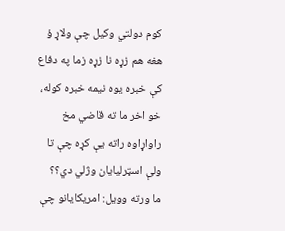کوم دولتي وکيل چې ولاړ ؤ هغه هم زړه نا زړه زما په دفاع کې خبره يوه نيمه خبره کوله، خو اخر ما ته قاضي مخ راواړاوه راته يې کړه چې تا ولې اسټرليايان وژلي دي؟؟
ما ورته وويل: امریکايانو چې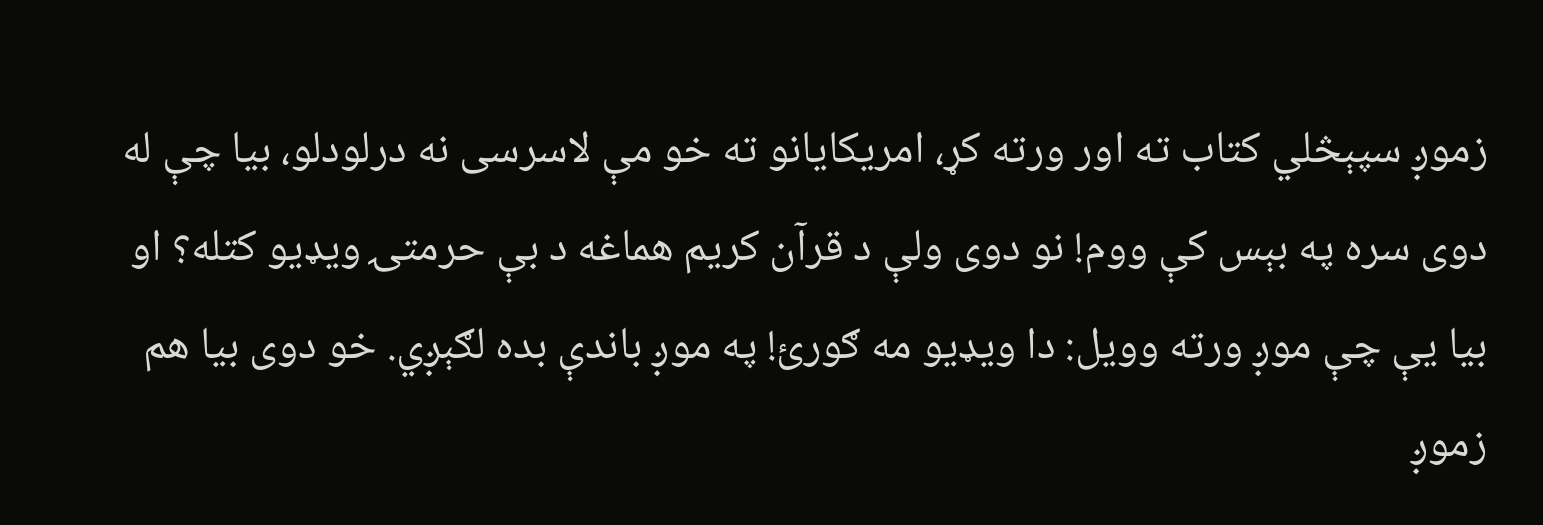زموږ سپېڅلي کتاب ته اور ورته کړ، امريکايانو ته خو مې لاسرسی نه درلودلو، بيا چې له دوی سره په بېس کې ووم! نو دوی ولې د قرآن کريم هماغه د بې حرمتۍ ويډيو کتله؟ او بیا يې چې موږ ورته وويل: دا ويډيو مه ګورئ! په موږ باندې بده لګېږي. خو دوی بيا هم زموږ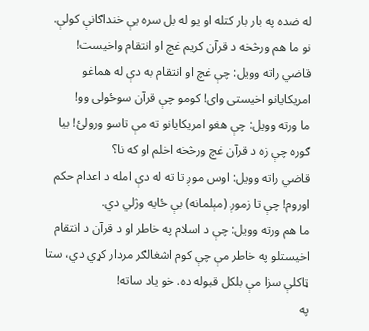له ضده په بار بار کتله او يو له بل سره يې خنداګانې کولې.
نو ما هم ورڅخه د قرآن کريم غچ او انتقام واخيست!
قاضي راته وويل: چې غچ او انتقام به دې له هماغو امریکايانو اخيستی وای! کومو چې قرآن سوځولی وو!
ما ورته وويل: چې هغو امریکايانو ته مې تاسو ورولئ! بيا ګوره چې زه د قرآن غچ ورڅخه اخلم او که نا؟
قاضي راته وويل: اوس موږ تا ته له دې امله د اعدام حکم اوروم! چې تا زموږ (مېلمانه) بې ځايه وژلي دي.
ما هم ورته وويل: چې د اسلام په خاطر او د قرآن د انتقام اخيستلو په خاطر مې چې کوم اشغالګر مردار کړي دي، ستا ټاکلې سزا مې بلکل قبوله ده. خو ياد ساته!
په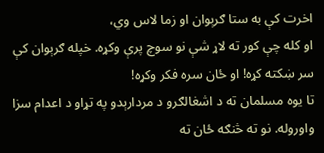اخرت کې به ستا ګرېوان او زما لاس وي،
او کله چې کور ته لاړ شې نو سوچ پرې وکړه. خپله ګرېوان کې سر ښکته کړه! او ځان سره فکر وکړه!
تا يوه مسلمان ته د اشغالګرو د مردارېدو په تړاو د اعدام سزا واوروله. نو ته څنګه ځان ته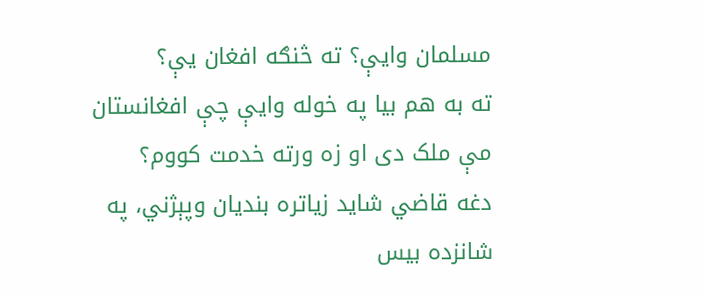مسلمان وايې؟ ته څنګه افغان يې؟
ته به هم بيا په خوله وايې چې افغانستان مې ملک دی او زه ورته خدمت کووم؟
دغه قاضي شايد زياتره بنديان وپېژني، په شانزده بيس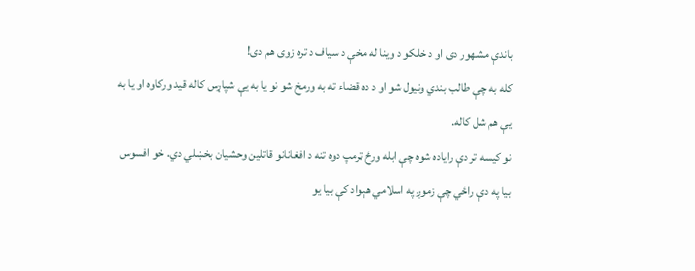باندې مشهور دی او د خلکو د وينا له مخې د سياف د تره زوی هم دی!
کله به چې طالب بندي ونيول شو او د ده قضاء ته به ورمخ شو نو يا به يې شپاړس کاله قيد ورکاوه او يا به يې هم شل کاله.
نو کيسه تر دې راياده شوه چې ابله ورځ ټرمپ دوه تنه د افغانانو قاتلين وحشیان بخښلي دي. خو افسوس بيا په دې راځي چې زموږ په اسلامي هېواد کې بيا يو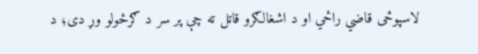لاسپوڅی قاضي راځي او د اشغالګرو قاتل ته چې پر سر د ګرځولو وړ دی؛ د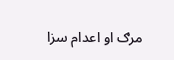مرګ او اعدام سزا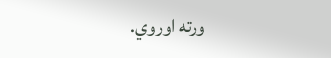ورته اوروي.